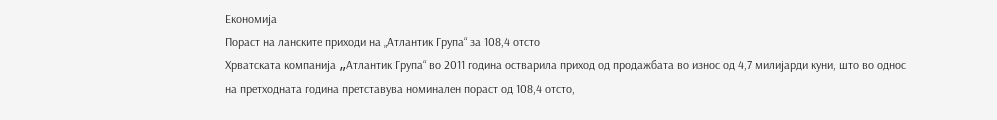Економија
Пораст на ланските приходи на „Атлантик Група“ за 108,4 отсто
Хрватската компанија „Aтлантик Група“ во 2011 година остварила приход од продажбата во износ од 4,7 милијарди куни, што во однос на претходната година претставува номинален пораст од 108,4 отсто,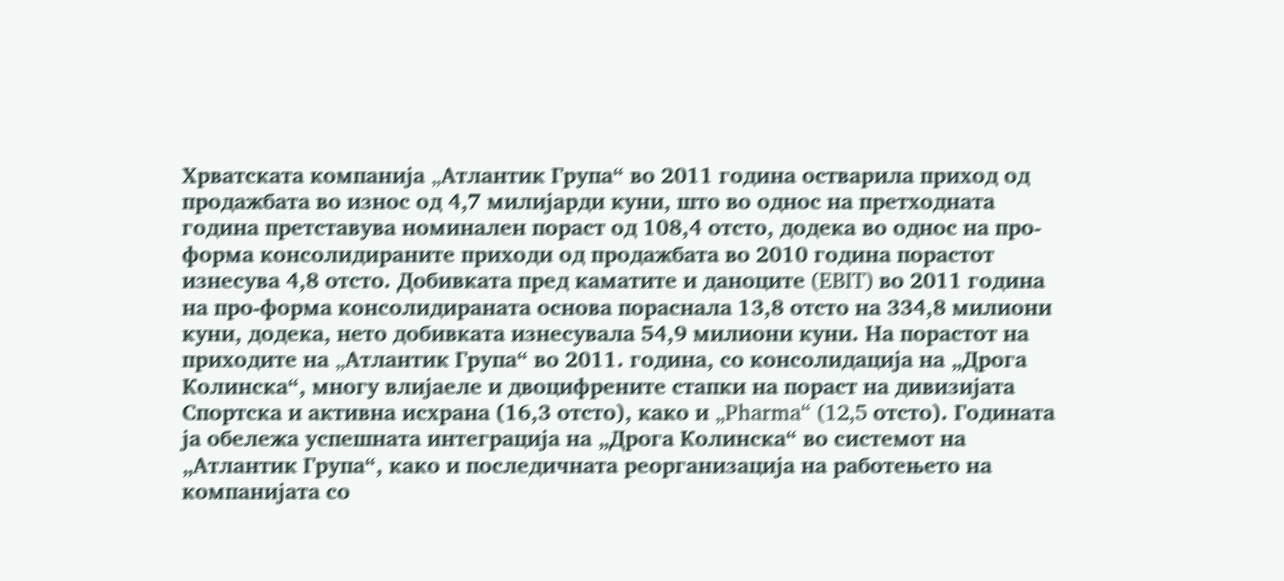Хрватската компанија „Aтлантик Група“ во 2011 година остварила приход од продажбата во износ од 4,7 милијарди куни, што во однос на претходната година претставува номинален пораст од 108,4 отсто, додека во однос на про-форма консолидираните приходи од продажбата во 2010 година порастот изнесува 4,8 отсто. Добивката пред каматите и даноците (EBIT) во 2011 година на про-форма консолидираната основа пораснала 13,8 отсто нa 334,8 милиони куни, додека, нето добивката изнесувала 54,9 милиони куни. На порастот на приходите на „Aтлантик Група“ во 2011. година, со консолидација на „Дрога Колинска“, многу влијаеле и двоцифрените стапки на пораст на дивизијата Спортска и активна исхрана (16,3 отсто), како и „Pharma“ (12,5 отсто). Годината ја обележа успешната интеграција на „Дрога Колинска“ во системот на „Атлантик Група“, како и последичната реорганизација на работењето на компанијата со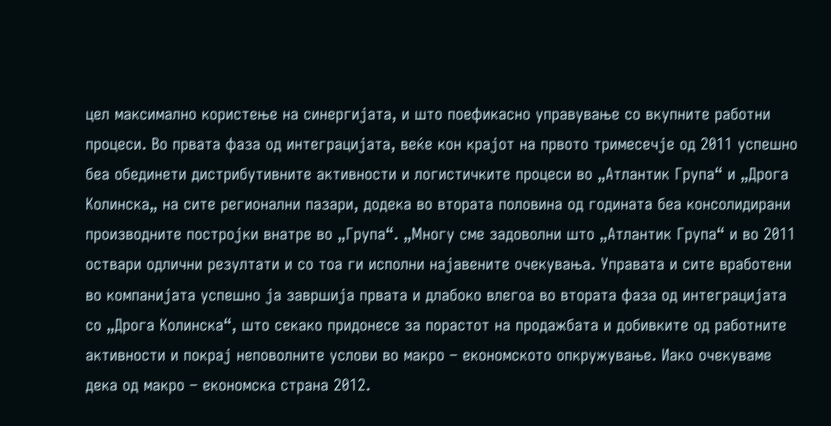цел максимално користење на синергијата, и што поефикасно управување со вкупните работни процеси. Во првата фаза од интеграцијата, веќе кон крајот на првото тримесечје од 2011 успешно беа обединети дистрибутивните активности и логистичките процеси во „Атлантик Група“ и „Дрога Колинска„ на сите регионални пазари, додека во втората половина од годината беа консолидирани производните постројки внатре во „Група“. „Многу сме задоволни што „Атлантик Група“ и во 2011 оствари одлични резултати и со тоа ги исполни најавените очекувања. Управата и сите вработени во компанијата успешно ја завршија првата и длабоко влегоа во втората фаза од интеграцијата со „Дрога Колинска“, што секако придонесе за порастот на продажбата и добивките од работните активности и покрај неповолните услови во макро – економското опкружување. Иако очекуваме дека од макро – економска страна 2012.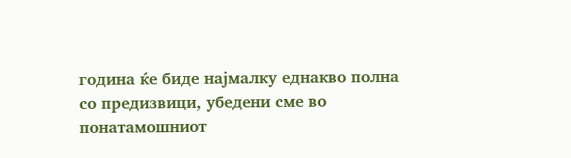година ќе биде најмалку еднакво полна со предизвици, убедени сме во понатамошниот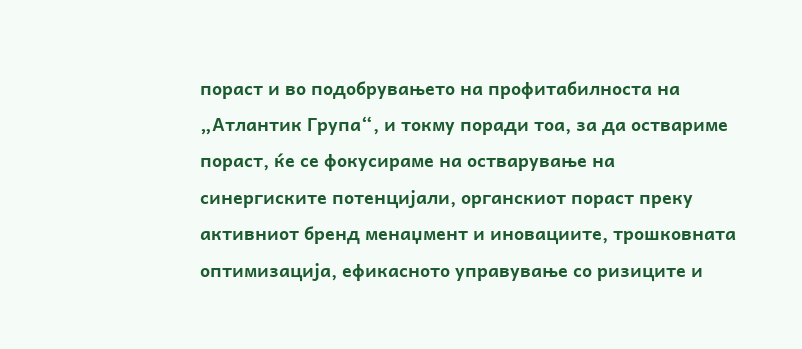пораст и во подобрувањето на профитабилноста на „Атлантик Група“, и токму поради тоа, за да оствариме пораст, ќе се фокусираме на остварување на синергиските потенцијали, органскиот пораст преку активниот бренд менаџмент и иновациите, трошковната оптимизација, ефикасното управување со ризиците и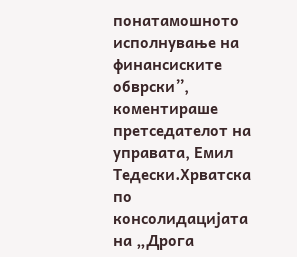понатамошното исполнување на финансиските обврски”, коментираше претседателот на управата, Емил Тедески.Хрватска по консолидацијата на „Дрога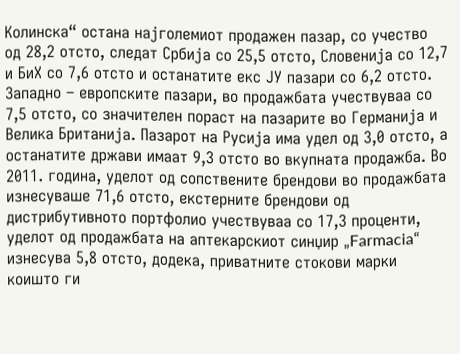Колинска“ остана најголемиот продажен пазар, со учество од 28,2 отсто, следат Србија со 25,5 отсто, Словенија со 12,7 и БиХ со 7,6 отсто и останатите екс ЈУ пазари со 6,2 отсто. Западно – европските пазари, во продажбата учествуваа со 7,5 отсто, со значителен пораст на пазарите во Германија и Велика Британија. Пазарот на Русија има удел од 3,0 отсто, а останатите држави имаат 9,3 отсто во вкупната продажба. Во 2011. година, уделот од сопствените брендови во продажбата изнесуваше 71,6 отсто, екстерните брендови од дистрибутивното портфолио учествуваа со 17,3 проценти, уделот од продажбата на аптекарскиот синџир „Farmacia“ изнесува 5,8 отсто, додека, приватните стокови марки коишто ги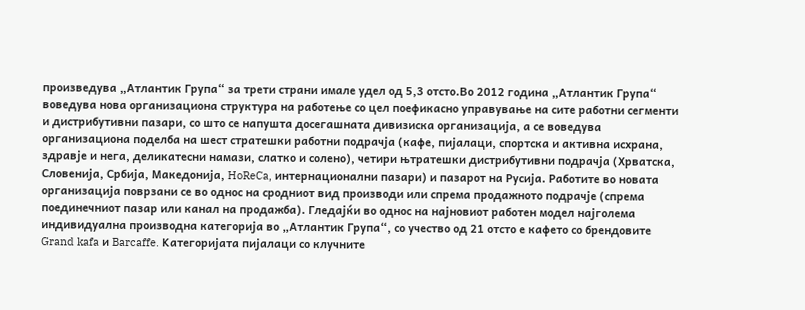произведува „Атлантик Група“ за трети страни имале удел од 5,3 отсто.Во 2012 година „Атлантик Група“ воведува нова организациона структура на работење со цел поефикасно управување на сите работни сегменти и дистрибутивни пазари, со што се напушта досегашната дивизиска организација, а се воведува организациона поделба на шест стратешки работни подрачја (кaфе, пијалаци, спортска и активна исхрана, здравје и нега, деликатесни намази, слатко и солено), четири њтратешки дистрибутивни подрачја (Хрватскa, Словенија, Србија, Maкедонијa, HoReCa, интернационални пазари) и пазарот на Русија. Работите во новата организација поврзани се во однос на сродниот вид производи или спрема продажното подрачје (спрема поединечниот пазар или канал на продажба). Гледајќи во однос на најновиот работен модел најголема индивидуална производна категорија во „Атлантик Група“, со учество од 21 отсто е кафето со брендовите Grand kafa и Barcaffe. Kaтегоријата пијалаци со клучните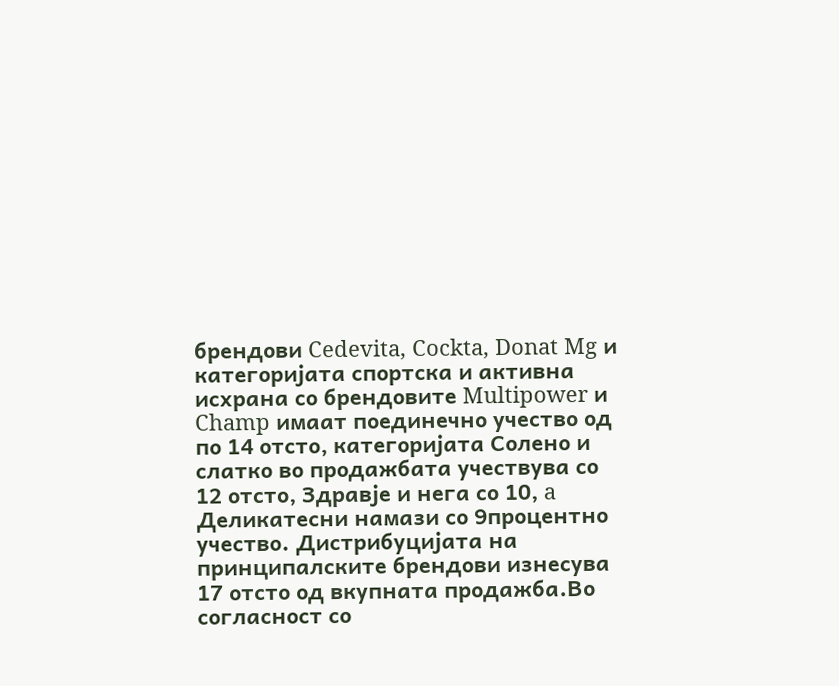брендови Cedevita, Cockta, Donat Mg и категоријата спортска и активна исхрана со брендовите Multipower и Champ имаат поединечно учество од по 14 отсто, категоријата Солено и слатко во продажбата учествува со 12 отсто, Здравје и нега со 10, a Деликатесни намази со 9процентно учество. Дистрибуцијата на принципалските брендови изнесува 17 отсто од вкупната продажба.Во согласност со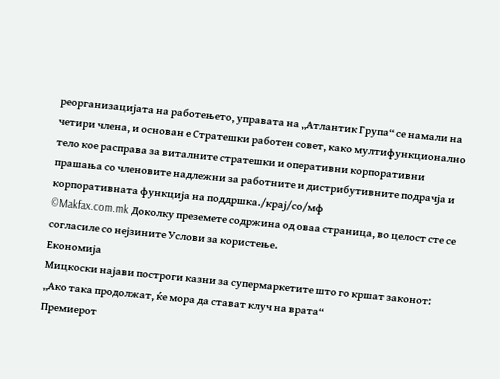реорганизацијата на работењето, управата на „Атлантик Група“ се намали на четири члена, и основан е Стратешки работен совет, како мултифункционално тело кое расправа за виталните стратешки и оперативни корпоративни прашања со членовите надлежни за работните и дистрибутивните подрачја и корпоративната функција на поддршка./крај/со/мф
©Makfax.com.mk Доколку преземете содржина од оваа страница, во целост сте се согласиле со нејзините Услови за користење.
Економија
Мицкоски најави построги казни за супермаркетите што го кршат законот: „Ако така продолжат, ќе мора да стават клуч на врата“
Премиерот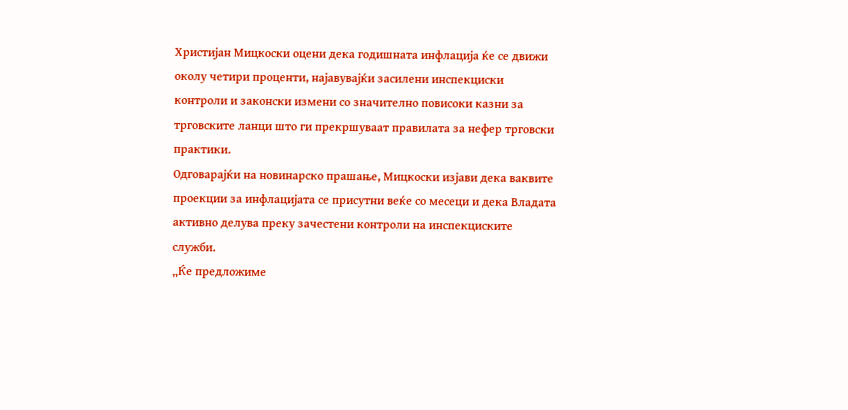Христијан Мицкоски оцени дека годишната инфлација ќе се движи околу четири проценти, најавувајќи засилени инспекциски контроли и законски измени со значително повисоки казни за трговските ланци што ги прекршуваат правилата за нефер трговски практики.
Одговарајќи на новинарско прашање, Мицкоски изјави дека ваквите проекции за инфлацијата се присутни веќе со месеци и дека Владата активно делува преку зачестени контроли на инспекциските служби.
„Ќе предложиме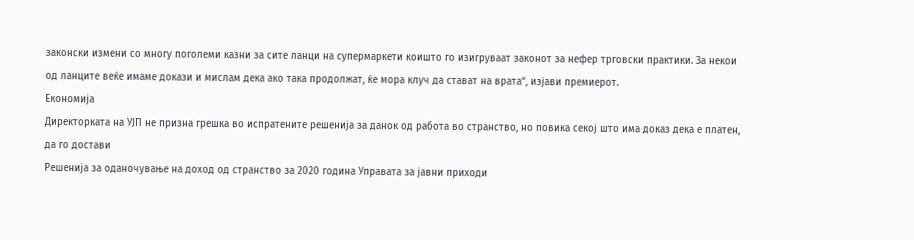законски измени со многу поголеми казни за сите ланци на супермаркети коишто го изигруваат законот за нефер трговски практики. За некои од ланците веќе имаме докази и мислам дека ако така продолжат, ќе мора клуч да стават на врата“, изјави премиерот.
Економија
Директорката на УЈП не призна грешка во испратените решенија за данок од работа во странство, но повика секој што има доказ дека е платен, да го достави
Решенија за оданочување на доход од странство за 2020 година Управата за јавни приходи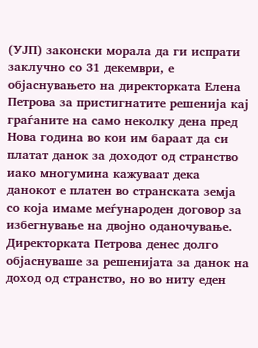(УЈП) законски морала да ги испрати заклучно со 31 декември, е објаснувањето на директорката Елена Петрова за пристигнатите решенија кај граѓаните на само неколку дена пред Нова година во кои им бараат да си платат данок за доходот од странство иако многумина кажуваат дека данокот е платен во странската земја со која имаме меѓународен договор за избегнување на двојно оданочување. Директорката Петрова денес долго објаснуваше за решенијата за данок на доход од странство, но во ниту еден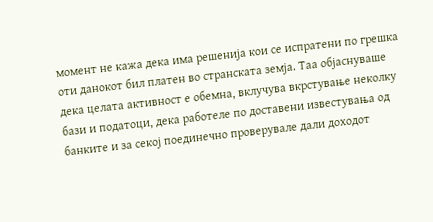момент не кажа дека има решенија кои се испратени по грешка оти данокот бил платен во странската земја. Таа објаснуваше дека целата активност е обемна, вклучува вкрстување неколку бази и податоци, дека работеле по доставени известувања од банките и за секој поединечно проверувале дали доходот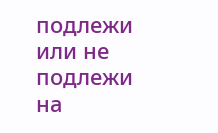подлежи или не подлежи на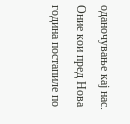оданочување кај нас.
Оние кои пред Нова година постапиле по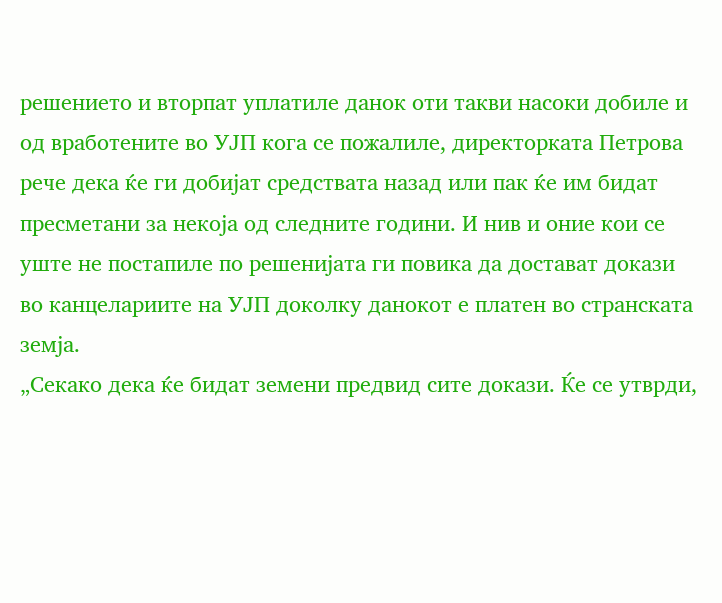решението и вторпат уплатиле данок оти такви насоки добиле и од вработените во УЈП кога се пожалиле, директорката Петрова рече дека ќе ги добијат средствата назад или пак ќе им бидат пресметани за некоја од следните години. И нив и оние кои се уште не постапиле по решенијата ги повика да достават докази во канцелариите на УЈП доколку данокот е платен во странската земја.
„Секако дека ќе бидат земени предвид сите докази. Ќе се утврди,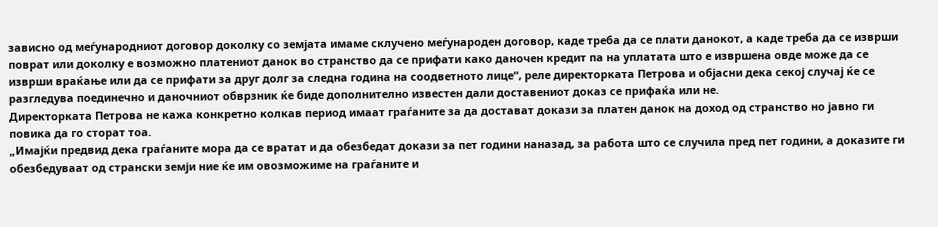зависно од меѓународниот договор доколку со земјата имаме склучено меѓународен договор, каде треба да се плати данокот, а каде треба да се изврши поврат или доколку е возможно платениот данок во странство да се прифати како даночен кредит па на уплатата што е извршена овде може да се изврши враќање или да се прифати за друг долг за следна година на соодветното лице“, реле директорката Петрова и објасни дека секој случај ќе се разгледува поединечно и даночниот обврзник ќе биде дополнително известен дали доставениот доказ се прифаќа или не.
Директорката Петрова не кажа конкретно колкав период имаат граѓаните за да достават докази за платен данок на доход од странство но јавно ги повика да го сторат тоа.
„Имајќи предвид дека граѓаните мора да се вратат и да обезбедат докази за пет години наназад, за работа што се случила пред пет години, а доказите ги обезбедуваат од странски земји ние ќе им овозможиме на граѓаните и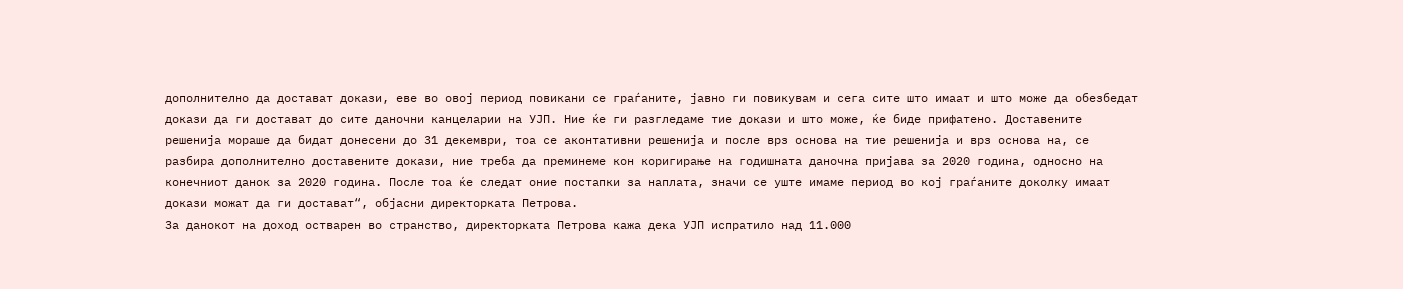дополнително да достават докази, еве во овој период повикани се граѓаните, јавно ги повикувам и сега сите што имаат и што може да обезбедат докази да ги достават до сите даночни канцеларии на УЈП. Ние ќе ги разгледаме тие докази и што може, ќе биде прифатено. Доставените решенија мораше да бидат донесени до 31 декември, тоа се аконтативни решенија и после врз основа на тие решенија и врз основа на, се разбира дополнително доставените докази, ние треба да преминеме кон коригирање на годишната даночна пријава за 2020 година, односно на конечниот данок за 2020 година. После тоа ќе следат оние постапки за наплата, значи се уште имаме период во кој граѓаните доколку имаат докази можат да ги достават“, објасни директорката Петрова.
За данокот на доход остварен во странство, директорката Петрова кажа дека УЈП испратило над 11.000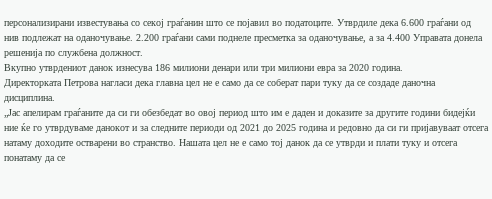персонализирани известувања со секој граѓанин што се појавил во податоците. Утврдиле дека 6.600 граѓани од нив подлежат на оданочување. 2.200 граѓани сами поднеле пресметка за оданочување, а за 4.400 Управата донела решенија по службена должност.
Вкупно утврдениот данок изнесува 186 милиони денари или три милиони евра за 2020 година.
Директорката Петрова нагласи дека главна цел не е само да се соберат пари туку да се создаде даночна дисциплина.
„Јас апелирам граѓаните да си ги обезбедат во овој период што им е даден и доказите за другите години бидејќи ние ќе го утврдуваме данокот и за следните периоди од 2021 до 2025 година и редовно да си ги пријавуваат отсега натаму доходите остварени во странство. Нашата цел не е само тој данок да се утврди и плати туку и отсега понатаму да се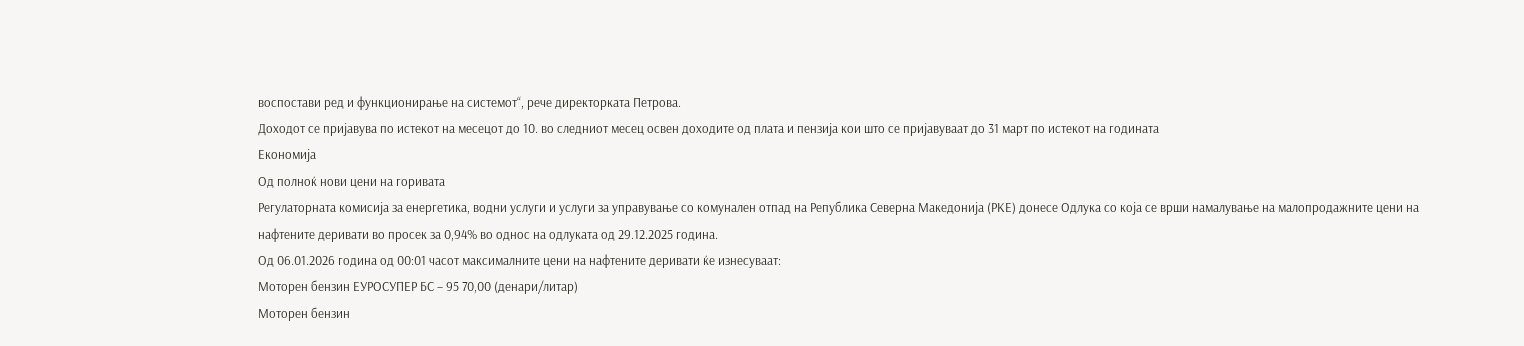воспостави ред и функционирање на системот“, рече директорката Петрова.
Доходот се пријавува по истекот на месецот до 10. во следниот месец освен доходите од плата и пензија кои што се пријавуваат до 31 март по истекот на годината
Економија
Од полноќ нови цени на горивата
Регулаторната комисија за енергетика, водни услуги и услуги за управување со комунален отпад на Република Северна Македонија (РКЕ) донесе Одлука со која се врши намалување на малопродажните цени на нафтените деривати во просек за 0,94% во однос на одлуката од 29.12.2025 година.
Од 06.01.2026 година од 00:01 часот максималните цени на нафтените деривати ќе изнесуваат:
Моторен бензин ЕУРОСУПЕР БС – 95 70,00 (денари/литар)
Моторен бензин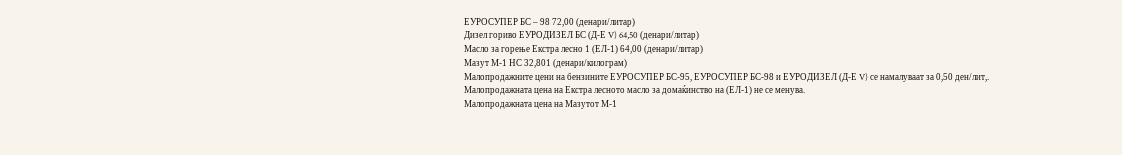ЕУРОСУПЕР БС – 98 72,00 (денари/литар)
Дизел гориво ЕУРОДИЗЕЛ БС (Д-Е V) 64,50 (денари/литар)
Масло за горење Екстра лесно 1 (ЕЛ-1) 64,00 (денари/литар)
Мазут М-1 НС 32,801 (денари/килограм)
Малопродажните цени на бензините ЕУРОСУПЕР БС-95, ЕУРОСУПЕР БС-98 и ЕУРОДИЗЕЛ (Д-Е V) се намалуваат за 0,50 ден/лит,.
Малопродажната цена на Екстра лесното масло за домаќинство на (ЕЛ-1) не се менува.
Малопродажната цена на Мазутот М-1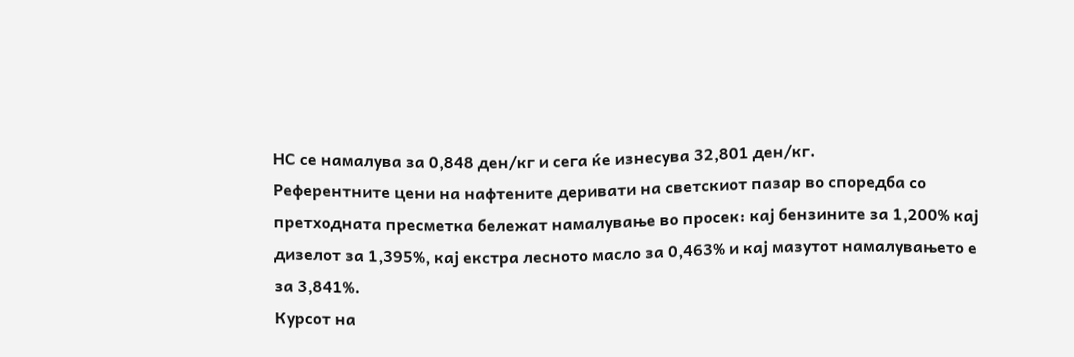НС се намалува за 0,848 ден/кг и сега ќе изнесува 32,801 ден/кг.
Референтните цени на нафтените деривати на светскиот пазар во споредба со претходната пресметка бележат намалување во просек: кај бензините за 1,200% кај дизелот за 1,395%, кај екстра лесното масло за 0,463% и кај мазутот намалувањето е за 3,841%.
Курсот на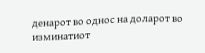денарот во однос на доларот во изминатиот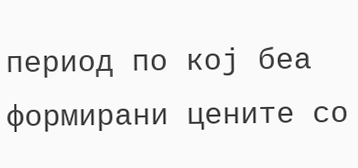период по кој беа формирани цените со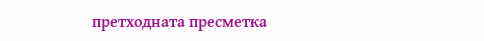претходната пресметка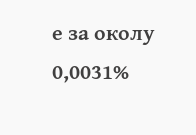е за околу 0,0031%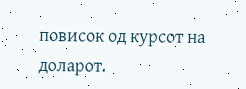повисок од курсот на доларот.